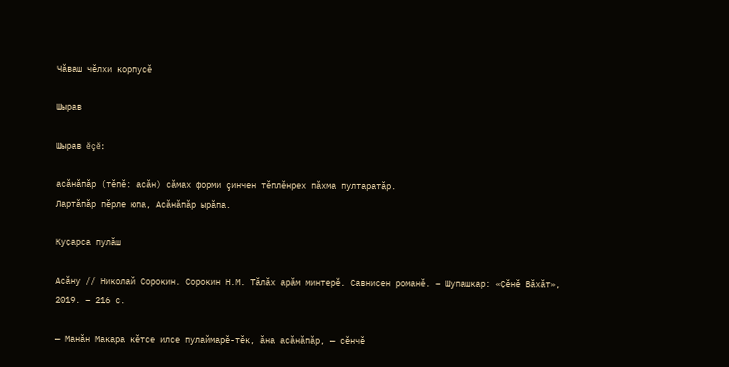Чӑваш чӗлхи корпусӗ

Шырав

Шырав ĕçĕ:

асӑнӑпӑр (тĕпĕ: асӑн) сăмах форми çинчен тĕплĕнрех пăхма пултаратăр.
Лартӑпӑр пӗрле юпа, Асӑнӑпӑр ырӑпа.

Куҫарса пулӑш

Асӑну // Николай Сорокин. Сорокин Н.М. Тӑлӑх арӑм минтерӗ. Савнисен романӗ. – Шупашкар: «Ҫӗнӗ Вӑхӑт», 2019. – 216 с.

— Манӑн Макара кӗтсе илсе пулаймарӗ-тӗк, ӑна асӑнӑпӑр, — сӗнчӗ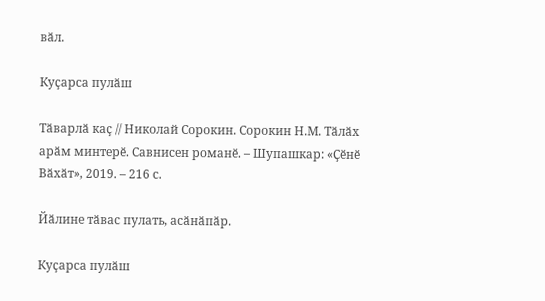вӑл.

Куҫарса пулӑш

Тӑварлӑ каҫ // Николай Сорокин. Сорокин Н.М. Тӑлӑх арӑм минтерӗ. Савнисен романӗ. – Шупашкар: «Ҫӗнӗ Вӑхӑт», 2019. – 216 с.

Йӑлине тӑвас пулать, асӑнӑпӑр.

Куҫарса пулӑш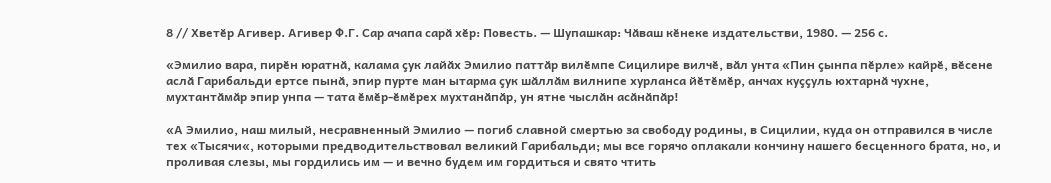8 // Хветӗр Агивер. Агивер Ф.Г. Сар ачапа сарӑ хӗр: Повесть. — Шупашкар: Чӑваш кӗнеке издательстви, 1980. — 256 с.

«Эмилио вара, пирӗн юратнӑ, калама ҫук лайӑх Эмилио паттӑр вилӗмпе Сицилире вилчӗ, вӑл унта «Пин ҫынпа пӗрле» кайрӗ, вӗсене аслӑ Гарибальди ертсе пынӑ, эпир пурте ман ытарма ҫук шӑллӑм вилнипе хурланса йӗтӗмӗр, анчах куҫҫуль юхтарнӑ чухне, мухтантӑмӑр эпир унпа — тата ӗмӗр-ӗмӗрех мухтанӑпӑр, ун ятне чыслӑн асӑнӑпӑр!

«А Эмилио, наш милый, несравненный Эмилио — погиб славной смертью за свободу родины, в Сицилии, куда он отправился в числе тех «Тысячи«, которыми предводительствовал великий Гарибальди; мы все горячо оплакали кончину нашего бесценного брата, но, и проливая слезы, мы гордились им — и вечно будем им гордиться и свято чтить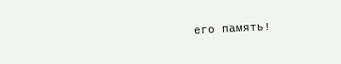его память!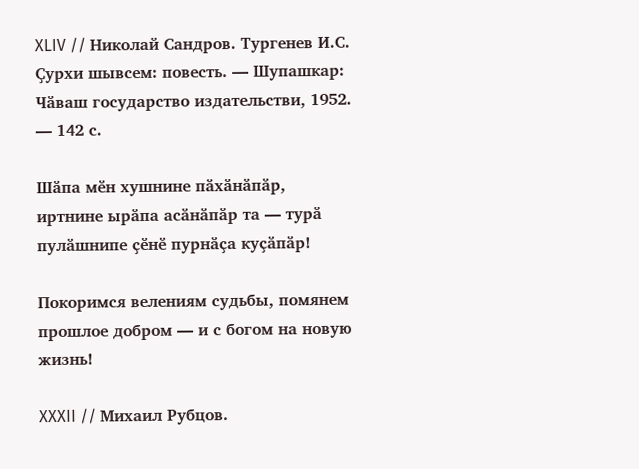XLIV // Николай Сандров. Тургенев И.С. Ҫурхи шывсем: повесть. — Шупашкар: Чӑваш государство издательстви, 1952. — 142 с.

Шӑпа мӗн хушнине пӑхӑнӑпӑр, иртнине ырӑпа асӑнӑпӑр та — турӑ пулӑшнипе ҫӗнӗ пурнӑҫа куҫӑпӑр!

Покоримся велениям судьбы, помянем прошлое добром — и с богом на новую жизнь!

XXXII // Михаил Рубцов.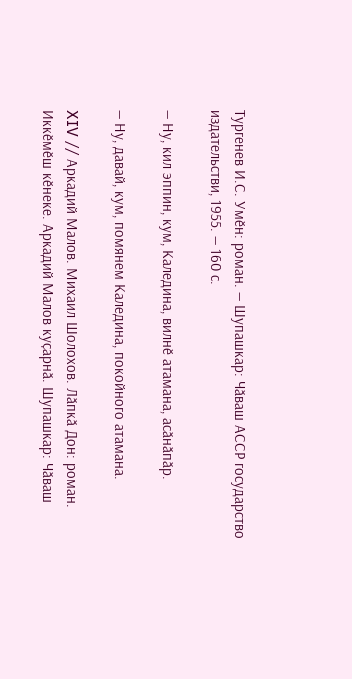Тургенев И.С. Умӗн: роман. — Шупашкар: Чӑваш АССР государство издательстви, 1955. — 160 с.

— Ну, кил эппин, кум, Каледина, вилнӗ атамана, асӑнӑпӑр.

— Ну, давай, кум, помянем Каледина, покойного атамана.

XIV // Аркадий Малов. Михаил Шолохов. Лӑпкӑ Дон: роман. Иккӗмӗш кӗнеке. Аркадий Малов куҫарнӑ. Шупашкар: Чӑваш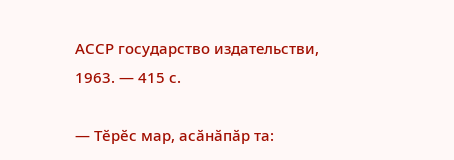АССР государство издательстви, 1963. — 415 с.

— Тӗрӗс мар, асӑнӑпӑр та: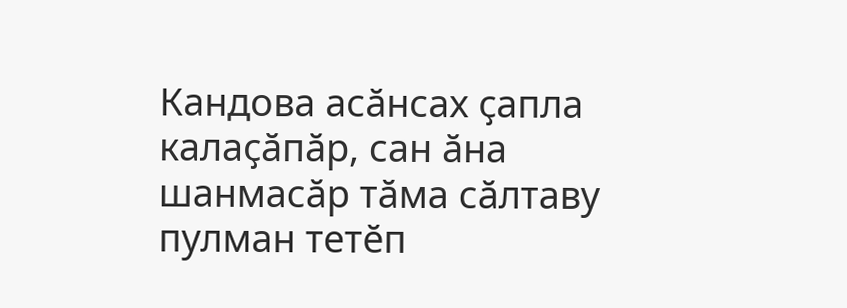Кандова асӑнсах ҫапла калаҫӑпӑр, сан ӑна шанмасӑр тӑма сӑлтаву пулман тетӗп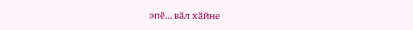эпӗ… вӑл хӑйне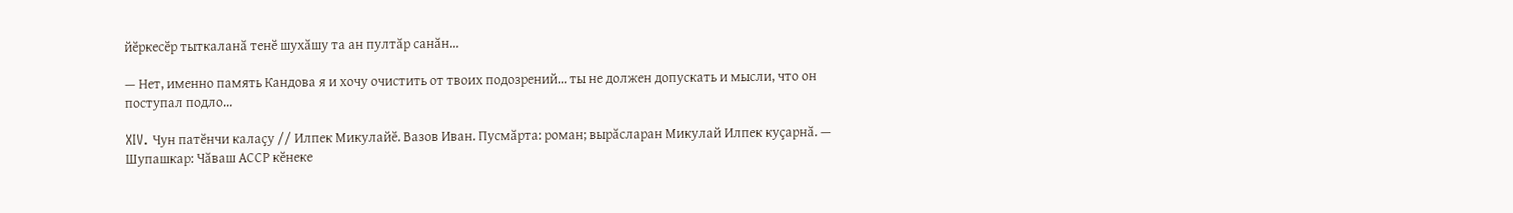йӗркесӗр тыткаланӑ тенӗ шухӑшу та ан пултӑр санӑн…

— Нет, именно память Кандова я и хочу очистить от твоих подозрений… ты не должен допускать и мысли, что он поступал подло…

XIV. Чун патӗнчи калаҫу // Илпек Микулайӗ. Вазов Иван. Пусмӑрта: роман; вырӑсларан Микулай Илпек куҫарнӑ. — Шупашкар: Чӑваш АССР кӗнеке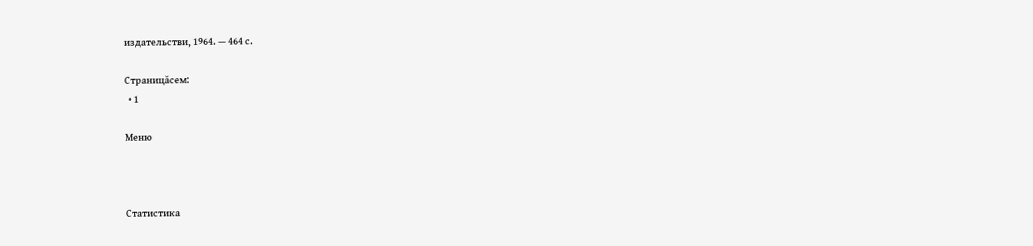издательстви, 1964. — 464 с.

Страницăсем:
  • 1

Меню



Статистика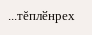...тĕплӗнрех